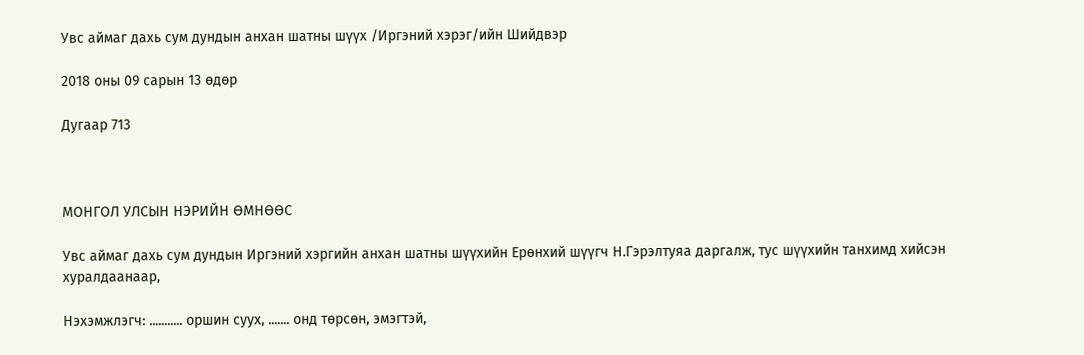Увс аймаг дахь сум дундын анхан шатны шүүх /Иргэний хэрэг/ийн Шийдвэр

2018 оны 09 сарын 13 өдөр

Дугаар 713



МОНГОЛ УЛСЫН НЭРИЙН ӨМНӨӨС

Увс аймаг дахь сум дундын Иргэний хэргийн анхан шатны шүүхийн Ерөнхий шүүгч Н.Гэрэлтуяа даргалж, тус шүүхийн танхимд хийсэн хуралдаанаар,

Нэхэмжлэгч: ........... оршин суух, ....... онд төрсөн, эмэгтэй,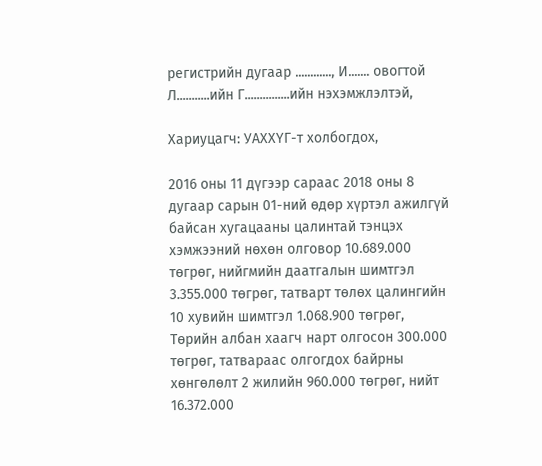регистрийн дугаар ............, И....... овогтой Л...........ийн Г...............ийн нэхэмжлэлтэй,

Хариуцагч: УАХХҮГ-т холбогдох,

2016 оны 11 дүгээр сараас 2018 оны 8 дугаар сарын 01-ний өдөр хүртэл ажилгүй байсан хугацааны цалинтай тэнцэх хэмжээний нөхөн олговор 10.689.000 төгрөг, нийгмийн даатгалын шимтгэл 3.355.000 төгрөг, татварт төлөх цалингийн 10 хувийн шимтгэл 1.068.900 төгрөг, Төрийн албан хаагч нарт олгосон 300.000 төгрөг, татвараас олгогдох байрны хөнгөлөлт 2 жилийн 960.000 төгрөг, нийт 16.372.000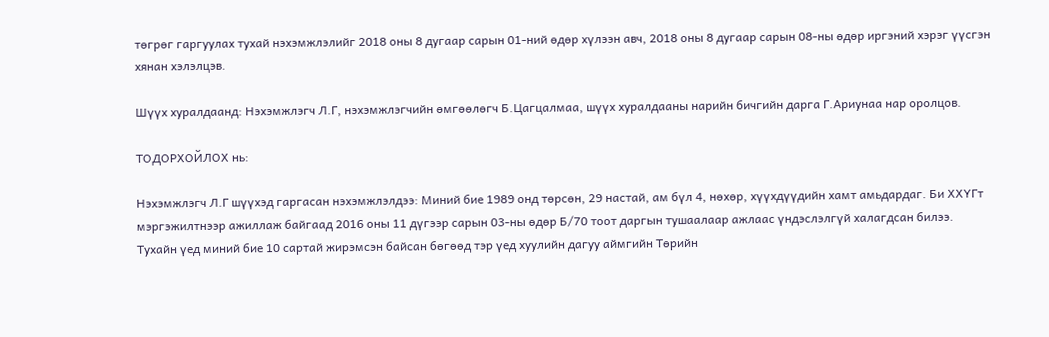төгрөг гаргуулах тухай нэхэмжлэлийг 2018 оны 8 дугаар сарын 01-ний өдөр хүлээн авч, 2018 оны 8 дугаар сарын 08-ны өдөр иргэний хэрэг үүсгэн хянан хэлэлцэв.

Шүүх хуралдаанд: Нэхэмжлэгч Л.Г, нэхэмжлэгчийн өмгөөлөгч Б.Цагцалмаа, шүүх хуралдааны нарийн бичгийн дарга Г.Ариунаа нар оролцов.

ТОДОРХОЙЛОХ нь:

Нэхэмжлэгч Л.Г шүүхэд гаргасан нэхэмжлэлдээ: Миний бие 1989 онд төрсөн, 29 настай, ам бүл 4, нөхөр, хүүхдүүдийн хамт амьдардаг. Би ХХҮГт мэргэжилтнээр ажиллаж байгаад 2016 оны 11 дүгээр сарын 03-ны өдөр Б/70 тоот даргын тушаалаар ажлаас үндэслэлгүй халагдсан билээ. Тухайн үед миний бие 10 сартай жирэмсэн байсан бөгөөд тэр үед хуулийн дагуу аймгийн Төрийн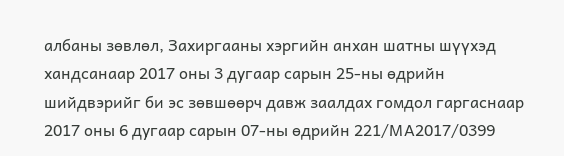албаны зөвлөл, Захиргааны хэргийн анхан шатны шүүхэд хандсанаар 2017 оны 3 дугаар сарын 25-ны өдрийн шийдвэрийг би эс зөвшөөрч давж заалдах гомдол гаргаснаар 2017 оны 6 дугаар сарын 07-ны өдрийн 221/МА2017/0399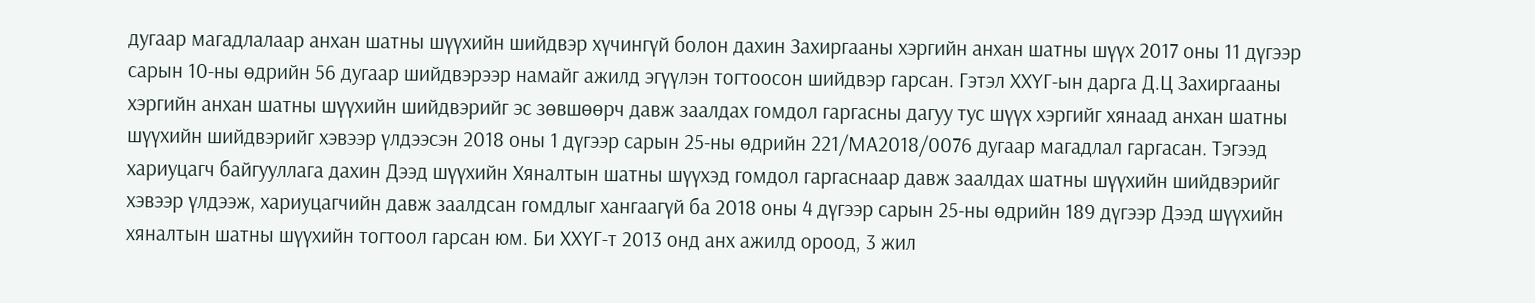дугаар магадлалаар анхан шатны шүүхийн шийдвэр хүчингүй болон дахин Захиргааны хэргийн анхан шатны шүүх 2017 оны 11 дүгээр сарын 10-ны өдрийн 56 дугаар шийдвэрээр намайг ажилд эгүүлэн тогтоосон шийдвэр гарсан. Гэтэл ХХҮГ-ын дарга Д.Ц Захиргааны хэргийн анхан шатны шүүхийн шийдвэрийг эс зөвшөөрч давж заалдах гомдол гаргасны дагуу тус шүүх хэргийг хянаад анхан шатны шүүхийн шийдвэрийг хэвээр үлдээсэн 2018 оны 1 дүгээр сарын 25-ны өдрийн 221/МА2018/0076 дугаар магадлал гаргасан. Тэгээд хариуцагч байгууллага дахин Дээд шүүхийн Хяналтын шатны шүүхэд гомдол гаргаснаар давж заалдах шатны шүүхийн шийдвэрийг хэвээр үлдээж, хариуцагчийн давж заалдсан гомдлыг хангаагүй ба 2018 оны 4 дүгээр сарын 25-ны өдрийн 189 дүгээр Дээд шүүхийн хяналтын шатны шүүхийн тогтоол гарсан юм. Би ХХҮГ-т 2013 онд анх ажилд ороод, 3 жил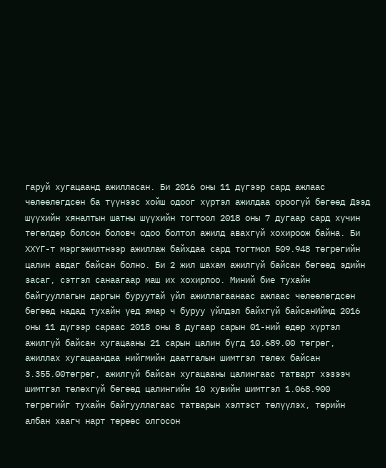гаруй хугацаанд ажилласан. Би 2016 оны 11 дүгээр сард ажлаас чөлөөлөгдсөн ба түүнээс хойш одоог хүртэл ажилдаа ороогүй бөгөөд Дээд шүүхийн хяналтын шатны шүүхийн тогтоол 2018 оны 7 дугаар сард хүчин төгөлдөр болсон боловч одоо болтол ажилд авахгүй хохироож байна. Би ХХҮГ-т мэргэжилтнээр ажиллаж байхдаа сард тогтмол 509.948 төгрөгийн цалин авдаг байсан болно. Би 2 жил шахам ажилгүй байсан бөгөөд эдийн засаг, сэтгэл санаагаар маш их хохирлоо. Миний бие тухайн байгууллагын даргын буруутай үйл ажиллагаанаас ажлаас чөлөөлөгдсөн бөгөөд надад тухайн үед ямар ч буруу үйлдэл байхгүй байсанИймд 2016 оны 11 дүгээр сараас 2018 оны 8 дугаар сарын 01-ний өдөр хүртэл ажилгүй байсан хугацааны 21 сарын цалин бүгд 10.689.00 төгрөг, ажиллах хугацаандаа нийгмийн даатгалын шимтгэл төлөх байсан 3.355.00төгрөг, ажилгүй байсан хугацааны цалингаас татварт хэзээч шимтгэл төлөхгүй бөгөөд цалингийн 10 хувийн шимтгэл 1.068.900 төгрөгийг тухайн байгууллагаас татварын хэлтэст төлүүлэх, төрийн албан хаагч нарт төрөөс олгосон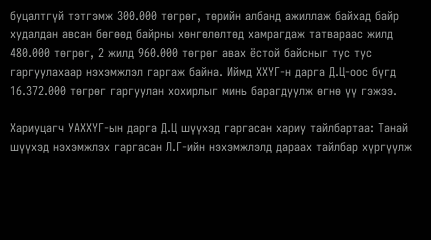буцалтгүй тэтгэмж 300.000 төгрөг, төрийн албанд ажиллаж байхад байр худалдан авсан бөгөөд байрны хөнгөлөлтөд хамрагдаж татвараас жилд 480.000 төгрөг, 2 жилд 960.000 төгрөг авах ёстой байсныг тус тус гаргуулахаар нэхэмжлэл гаргаж байна. Иймд ХХҮГ-н дарга Д.Ц-оос бүгд 16.372.000 төгрөг гаргуулан хохирлыг минь барагдуулж өгнө үү гэжээ.

Хариуцагч УАХХҮГ-ын дарга Д.Ц шүүхэд гаргасан хариу тайлбартаа: Танай шүүхэд нэхэмжлэх гаргасан Л.Г-ийн нэхэмжлэлд дараах тайлбар хүргүүлж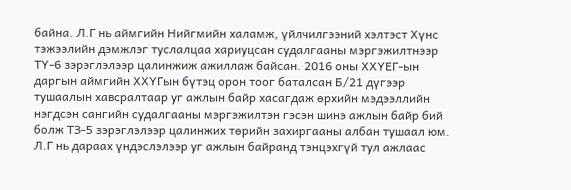байна. Л.Г нь аймгийн Нийгмийн халамж, үйлчилгээний хэлтэст Хүнс тэжээлийн дэмжлэг туслалцаа хариуцсан судалгааны мэргэжилтнээр ТҮ-6 зэрэглэлээр цалинжиж ажиллаж байсан. 2016 оны ХХҮЕГ-ын даргын аймгийн ХХҮГын бүтэц орон тоог баталсан Б/21 дүгээр тушаалын хавсралтаар уг ажлын байр хасагдаж өрхийн мэдээллийн нэгдсэн сангийн судалгааны мэргэжилтэн гэсэн шинэ ажлын байр бий болж ТЗ-5 зэрэглэлээр цалинжих төрийн захиргааны албан тушаал юм. Л.Г нь дараах үндэслэлээр уг ажлын байранд тэнцэхгүй тул ажлаас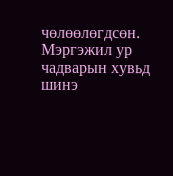чөлөөлөгдсөн. Мэргэжил ур чадварын хувьд шинэ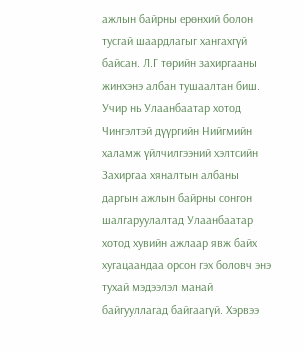ажлын байрны ерөнхий болон тусгай шаардлагыг хангахгүй байсан. Л.Г төрийн захиргааны жинхэнэ албан тушаалтан биш. Учир нь Улаанбаатар хотод Чингэлтэй дүүргийн Нийгмийн халамж үйлчилгээний хэлтсийн Захиргаа хяналтын албаны даргын ажлын байрны сонгон шалгаруулалтад Улаанбаатар хотод хувийн ажлаар явж байх хугацаандаа орсон гэх боловч энэ тухай мэдээлэл манай байгууллагад байгаагүй. Хэрвээ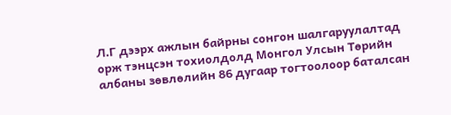Л.Г дээрх ажлын байрны сонгон шалгаруулалтад орж тэнцсэн тохиолдолд Монгол Улсын Төрийн албаны зөвлөлийн 86 дугаар тогтоолоор баталсан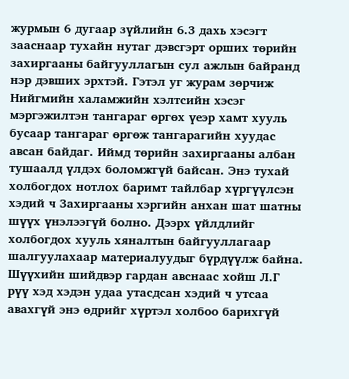журмын 6 дугаар зүйлийн 6.3 дахь хэсэгт зааснаар тухайн нутаг дэвсгэрт орших төрийн захиргааны байгууллагын сул ажлын байранд нэр дэвших эрхтэй. Гэтэл уг журам зөрчиж Нийгмийн халамжийн хэлтсийн хэсэг мэргэжилтэн тангараг өргөх үеэр хамт хууль бусаар тангараг өргөж тангарагийн хуудас авсан байдаг. Иймд төрийн захиргааны албан тушаалд үлдэх боломжгүй байсан. Энэ тухай холбогдох нотлох баримт тайлбар хүргүүлсэн хэдий ч Захиргааны хэргийн анхан шат шатны шүүх үнэлээгүй болно. Дээрх үйлдлийг холбогдох хууль хяналтын байгууллагаар шалгуулахаар материалуудыг бүрдүүлж байна. Шүүхийн шийдвэр гардан авснаас хойш Л.Г рүү хэд хэдэн удаа утасдсан хэдий ч утсаа авахгүй энэ өдрийг хүртэл холбоо барихгүй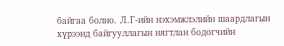байгаа болно. Л.Г-ийн нэхэмжлэлийн шаардлагын хүрээнд байгууллагын нягтлан бодогчийн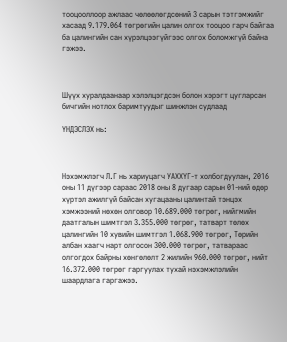тооцооллоор ажлаас чөлөөлөгдсөний 3 сарын тэтгэмжийг хасаад 9.179.064 төгрөгийн цалин олгох тооцоо гарч байгаа ба цалингийн сан хүрэлцээгүйгээс олгох боломжгүй байна гэжээ.



Шүүх хуралдаанаар хэлэлцэгдсэн болон хэрэгт цугларсан бичгийн нотлох баримтуудыг шинжлэн судлаад

ҮНДЭСЛЭХ нь:



Нэхэмжлэгч Л.Г нь хариуцагч УАХХҮГ-т холбогдуулан, 2016 оны 11 дүгээр сараас 2018 оны 8 дугаар сарын 01-ний өдөр хүртэл ажилгүй байсан хугацааны цалинтай тэнцэх хэмжээний нөхөн олговор 10.689.000 төгрөг, нийгмийн даатгалын шимтгэл 3.355.000 төгрөг, татварт төлөх цалингийн 10 хувийн шимтгэл 1.068.900 төгрөг, Төрийн албан хаагч нарт олгосон 300.000 төгрөг, татвараас олгогдох байрны хөнгөлөлт 2 жилийн 960.000 төгрөг, нийт 16.372.000 төгрөг гаргуулах тухай нэхэмжлэлийн шаардлага гаргажээ.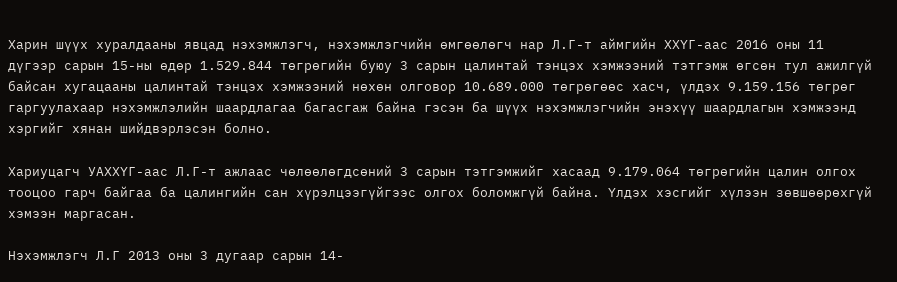Харин шүүх хуралдааны явцад нэхэмжлэгч, нэхэмжлэгчийн өмгөөлөгч нар Л.Г-т аймгийн ХХҮГ-аас 2016 оны 11 дүгээр сарын 15-ны өдөр 1.529.844 төгрөгийн буюу 3 сарын цалинтай тэнцэх хэмжээний тэтгэмж өгсөн тул ажилгүй байсан хугацааны цалинтай тэнцэх хэмжээний нөхөн олговор 10.689.000 төгрөгөөс хасч, үлдэх 9.159.156 төгрөг гаргуулахаар нэхэмжлэлийн шаардлагаа багасгаж байна гэсэн ба шүүх нэхэмжлэгчийн энэхүү шаардлагын хэмжээнд хэргийг хянан шийдвэрлэсэн болно.

Хариуцагч УАХХҮГ-аас Л.Г-т ажлаас чөлөөлөгдсөний 3 сарын тэтгэмжийг хасаад 9.179.064 төгрөгийн цалин олгох тооцоо гарч байгаа ба цалингийн сан хүрэлцээгүйгээс олгох боломжгүй байна. Үлдэх хэсгийг хүлээн зөвшөөрөхгүй хэмээн маргасан.

Нэхэмжлэгч Л.Г 2013 оны 3 дугаар сарын 14-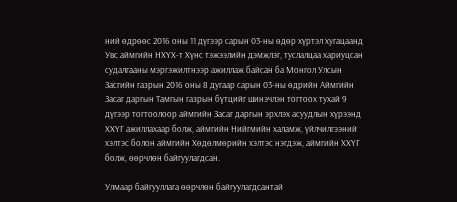ний өдрөөс 2016 оны 11 дүгээр сарын 03-ны өдөр хүртэл хугацаанд Увс аймгийн НХҮХ-т Хүнс тэжээлийн дэмжлэг, туслалцаа хариуцсан судалгааны мэргэжилтнээр ажиллаж байсан ба Монгол Улсын Засгийн газрын 2016 оны 8 дугаар сарын 03-ны өдрийн Аймгийн Засаг даргын Тамгын газрын бүтцийг шинэчлэн тогтоох тухай 9 дүгээр тогтоолоор аймгийн Засаг даргын эрхлэх асуудлын хүрээнд ХХҮГ ажиллахаар болж, аймгийн Нийгмийн халамж, үйлчилгээний хэлтэс болон аймгийн Хөдөлмөрийн хэлтэс нэгдэж, аймгийн ХХҮГ болж, өөрчлөн байгуулагдсан.

Улмаар байгууллага өөрчлөн байгуулагдсантай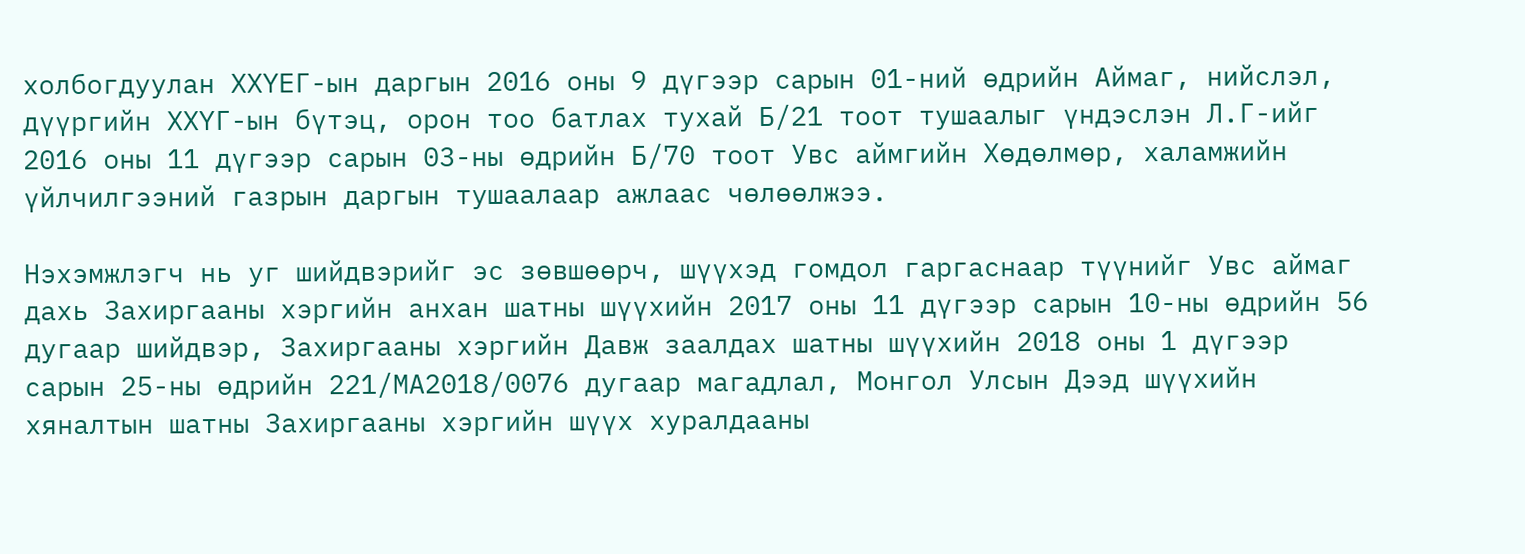холбогдуулан ХХҮЕГ-ын даргын 2016 оны 9 дүгээр сарын 01-ний өдрийн Аймаг, нийслэл, дүүргийн ХХҮГ-ын бүтэц, орон тоо батлах тухай Б/21 тоот тушаалыг үндэслэн Л.Г-ийг 2016 оны 11 дүгээр сарын 03-ны өдрийн Б/70 тоот Увс аймгийн Хөдөлмөр, халамжийн үйлчилгээний газрын даргын тушаалаар ажлаас чөлөөлжээ.

Нэхэмжлэгч нь уг шийдвэрийг эс зөвшөөрч, шүүхэд гомдол гаргаснаар түүнийг Увс аймаг дахь Захиргааны хэргийн анхан шатны шүүхийн 2017 оны 11 дүгээр сарын 10-ны өдрийн 56 дугаар шийдвэр, Захиргааны хэргийн Давж заалдах шатны шүүхийн 2018 оны 1 дүгээр сарын 25-ны өдрийн 221/МА2018/0076 дугаар магадлал, Монгол Улсын Дээд шүүхийн хяналтын шатны Захиргааны хэргийн шүүх хуралдааны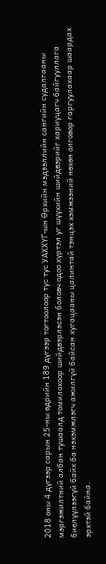2018 оны 4 дүгээр сарын 25-ны өдрийн 189 дүгээр тогтоолоор тус тус УАХХҮГ-ын Өрхийн мэдээллийн сангийн судалгааны мэргэжилтний албан тушаалд томилохоор шийдвэрлэсэн боловч одоо хүртэл уг шүүхийн шийдвэрийг хариуцагч байгууллага биелүүлээгүй байх ба нэхэмжлэгч ажилгүй байсан хугацааны цалинтай тэнцэх хэмжээний нөхөн олговор гаргуулахаар шаардах эрхтэй байна.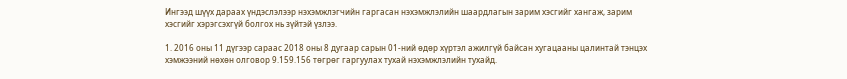Ингээд шүүх дараах үндэслэлээр нэхэмжлэгчийн гаргасан нэхэмжлэлийн шаардлагын зарим хэсгийг хангаж, зарим хэсгийг хэрэгсэхгүй болгох нь зүйтэй үзлээ.

1. 2016 оны 11 дүгээр сараас 2018 оны 8 дугаар сарын 01-ний өдөр хүртэл ажилгүй байсан хугацааны цалинтай тэнцэх хэмжээний нөхөн олговор 9.159.156 төгрөг гаргуулах тухай нэхэмжлэлийн тухайд.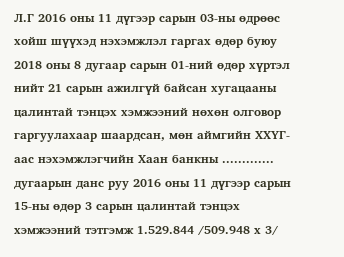Л.Г 2016 оны 11 дүгээр сарын 03-ны өдрөөс хойш шүүхэд нэхэмжлэл гаргах өдөр буюу 2018 оны 8 дугаар сарын 01-ний өдөр хүртэл нийт 21 сарын ажилгүй байсан хугацааны цалинтай тэнцэх хэмжээний нөхөн олговор гаргуулахаар шаардсан, мөн аймгийн ХХҮГ-аас нэхэмжлэгчийн Хаан банкны ............. дугаарын данс руу 2016 оны 11 дүгээр сарын 15-ны өдөр 3 сарын цалинтай тэнцэх хэмжээний тэтгэмж 1.529.844 /509.948 х 3/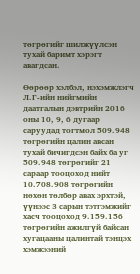төгрөгийг шилжүүлсэн тухай баримт хэрэгт авагдсан.

Өөрөөр хэлбэл, нэхэмжлэгч Л.Г-ийн нийгмийн даатгалын дэвтрийн 2016 оны 10, 9, 6 дугаар саруудад тогтмол 509.948 төгрөгийн цалин авсан тухай бичигдсэн байх ба уг 509.948 төгрөгийг 21 сараар тооцоход нийт 10.708.908 төгрөгийн нөхөн төлбөр авах эрхтэй, үүнээс 3 сарын тэтгэмжийг хасч тооцоход 9.159.156 төгрөгийн ажилгүй байсан хугацааны цалинтай тэнцэх хэмжээний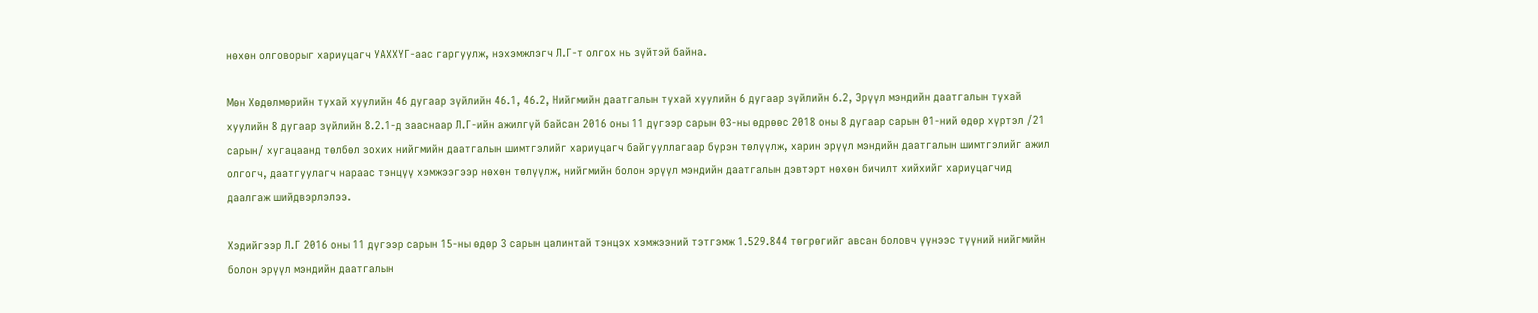нөхөн олговорыг хариуцагч УАХХҮГ-аас гаргуулж, нэхэмжлэгч Л.Г-т олгох нь зүйтэй байна.

Мөн Хөдөлмөрийн тухай хуулийн 46 дугаар зүйлийн 46.1, 46.2, Нийгмийн даатгалын тухай хуулийн 6 дугаар зүйлийн 6.2, Эрүүл мэндийн даатгалын тухай хуулийн 8 дугаар зүйлийн 8.2.1-д зааснаар Л.Г-ийн ажилгүй байсан 2016 оны 11 дүгээр сарын 03-ны өдрөөс 2018 оны 8 дугаар сарын 01-ний өдөр хүртэл /21 сарын/ хугацаанд төлбөл зохих нийгмийн даатгалын шимтгэлийг хариуцагч байгууллагаар бүрэн төлүүлж, харин эрүүл мэндийн даатгалын шимтгэлийг ажил олгогч, даатгуулагч нараас тэнцүү хэмжээгээр нөхөн төлүүлж, нийгмийн болон эрүүл мэндийн даатгалын дэвтэрт нөхөн бичилт хийхийг хариуцагчид даалгаж шийдвэрлэлээ.

Хэдийгээр Л.Г 2016 оны 11 дүгээр сарын 15-ны өдөр 3 сарын цалинтай тэнцэх хэмжээний тэтгэмж 1.529.844 төгрөгийг авсан боловч үүнээс түүний нийгмийн болон эрүүл мэндийн даатгалын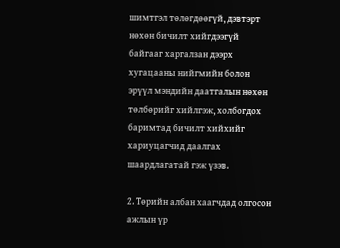шимтгэл төлөгдөөгүй, дэвтэрт нөхөн бичилт хийгдээгүй байгааг харгалзан дээрх хугацааны нийгмийн болон эрүүл мэндийн даатгалын нөхөн төлбөрийг хийлгэж, холбогдох баримтад бичилт хийхийг хариуцагчид даалгах шаардлагатай гэж үзэв.

2. Төрийн албан хаагчдад олгосон ажлын үр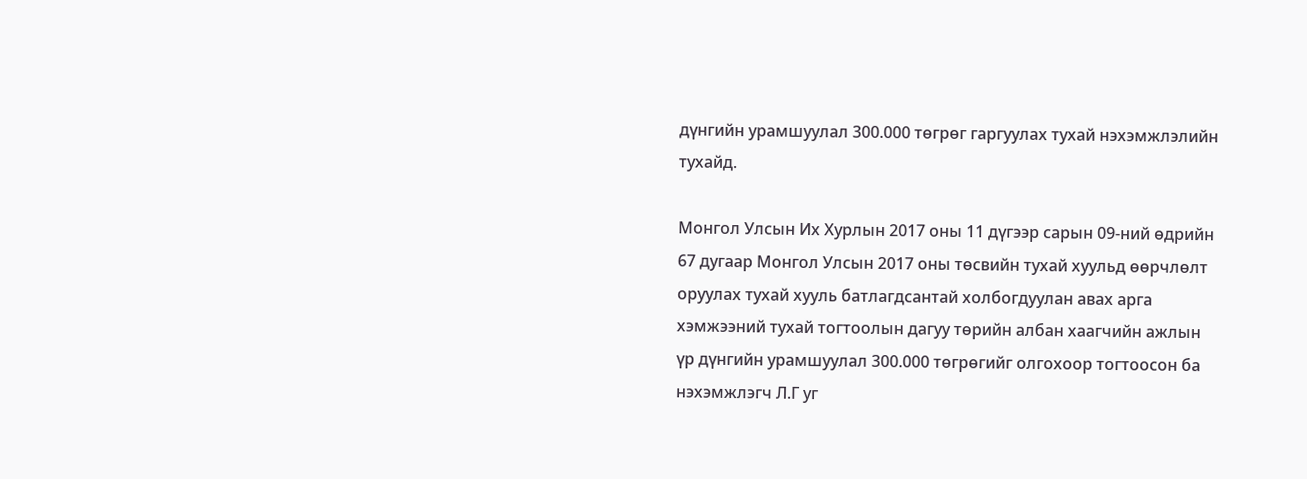дүнгийн урамшуулал 300.000 төгрөг гаргуулах тухай нэхэмжлэлийн тухайд.

Монгол Улсын Их Хурлын 2017 оны 11 дүгээр сарын 09-ний өдрийн 67 дугаар Монгол Улсын 2017 оны төсвийн тухай хуульд өөрчлөлт оруулах тухай хууль батлагдсантай холбогдуулан авах арга хэмжээний тухай тогтоолын дагуу төрийн албан хаагчийн ажлын үр дүнгийн урамшуулал 300.000 төгрөгийг олгохоор тогтоосон ба нэхэмжлэгч Л.Г уг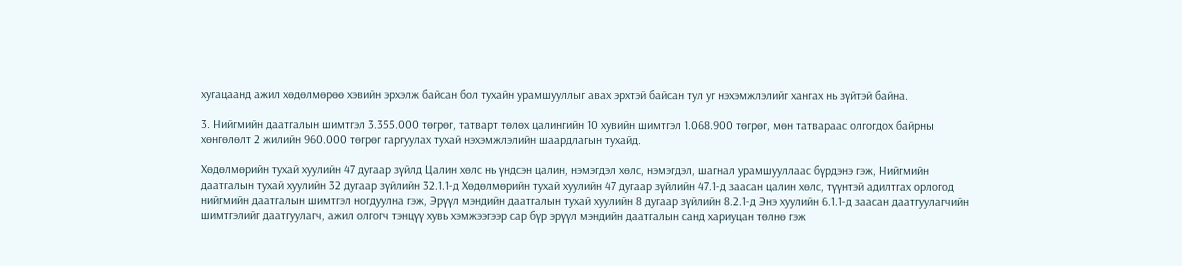хугацаанд ажил хөдөлмөрөө хэвийн эрхэлж байсан бол тухайн урамшууллыг авах эрхтэй байсан тул уг нэхэмжлэлийг хангах нь зүйтэй байна.

3. Нийгмийн даатгалын шимтгэл 3.355.000 төгрөг, татварт төлөх цалингийн 10 хувийн шимтгэл 1.068.900 төгрөг, мөн татвараас олгогдох байрны хөнгөлөлт 2 жилийн 960.000 төгрөг гаргуулах тухай нэхэмжлэлийн шаардлагын тухайд.

Хөдөлмөрийн тухай хуулийн 47 дугаар зүйлд Цалин хөлс нь үндсэн цалин, нэмэгдэл хөлс, нэмэгдэл, шагнал урамшууллаас бүрдэнэ гэж, Нийгмийн даатгалын тухай хуулийн 32 дугаар зүйлийн 32.1.1-д Хөдөлмөрийн тухай хуулийн 47 дугаар зүйлийн 47.1-д заасан цалин хөлс, түүнтэй адилтгах орлогод нийгмийн даатгалын шимтгэл ногдуулна гэж, Эрүүл мэндийн даатгалын тухай хуулийн 8 дугаар зүйлийн 8.2.1-д Энэ хуулийн 6.1.1-д заасан даатгуулагчийн шимтгэлийг даатгуулагч, ажил олгогч тэнцүү хувь хэмжээгээр сар бүр эрүүл мэндийн даатгалын санд хариуцан төлнө гэж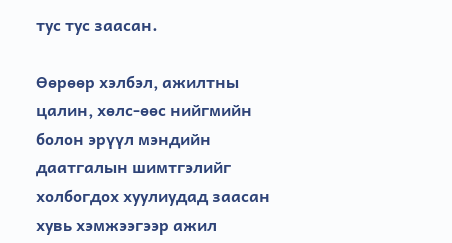тус тус заасан.

Өөрөөр хэлбэл, ажилтны цалин, хөлс-өөс нийгмийн болон эрүүл мэндийн даатгалын шимтгэлийг холбогдох хуулиудад заасан хувь хэмжээгээр ажил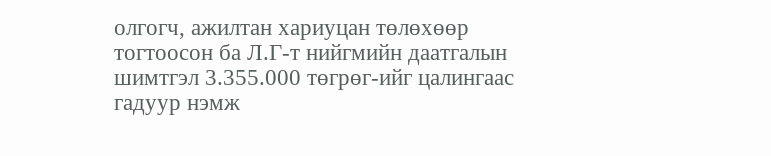олгогч, ажилтан хариуцан төлөхөөр тогтоосон ба Л.Г-т нийгмийн даатгалын шимтгэл 3.355.000 төгрөг-ийг цалингаас гадуур нэмж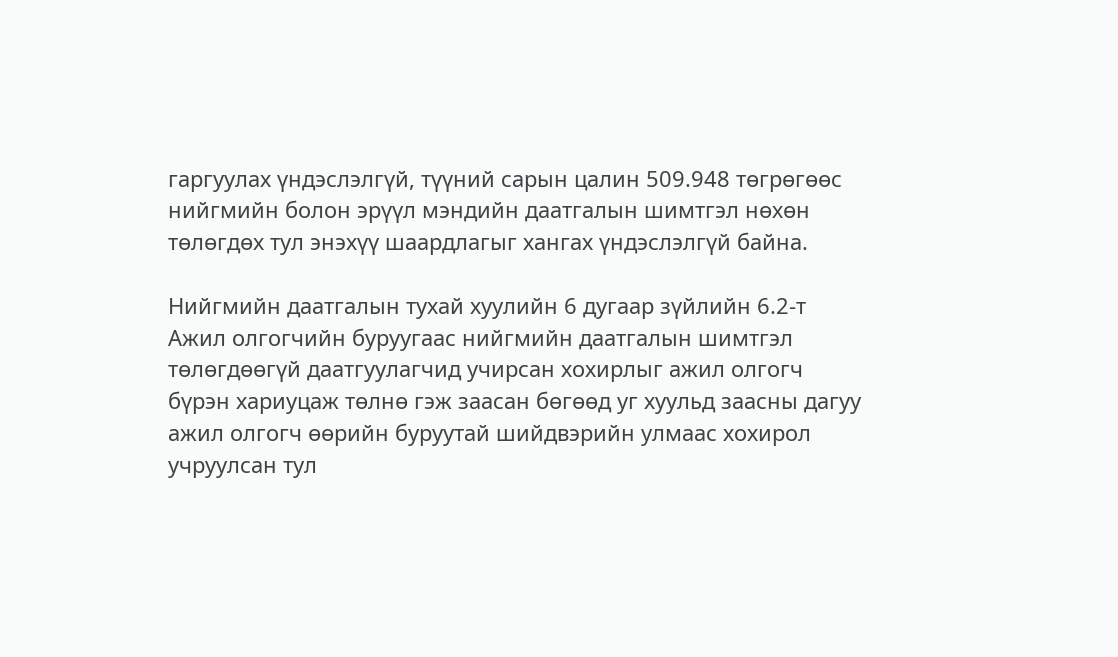гаргуулах үндэслэлгүй, түүний сарын цалин 509.948 төгрөгөөс нийгмийн болон эрүүл мэндийн даатгалын шимтгэл нөхөн төлөгдөх тул энэхүү шаардлагыг хангах үндэслэлгүй байна.

Нийгмийн даатгалын тухай хуулийн 6 дугаар зүйлийн 6.2-т Ажил олгогчийн буруугаас нийгмийн даатгалын шимтгэл төлөгдөөгүй даатгуулагчид учирсан хохирлыг ажил олгогч бүрэн хариуцаж төлнө гэж заасан бөгөөд уг хуульд заасны дагуу ажил олгогч өөрийн буруутай шийдвэрийн улмаас хохирол учруулсан тул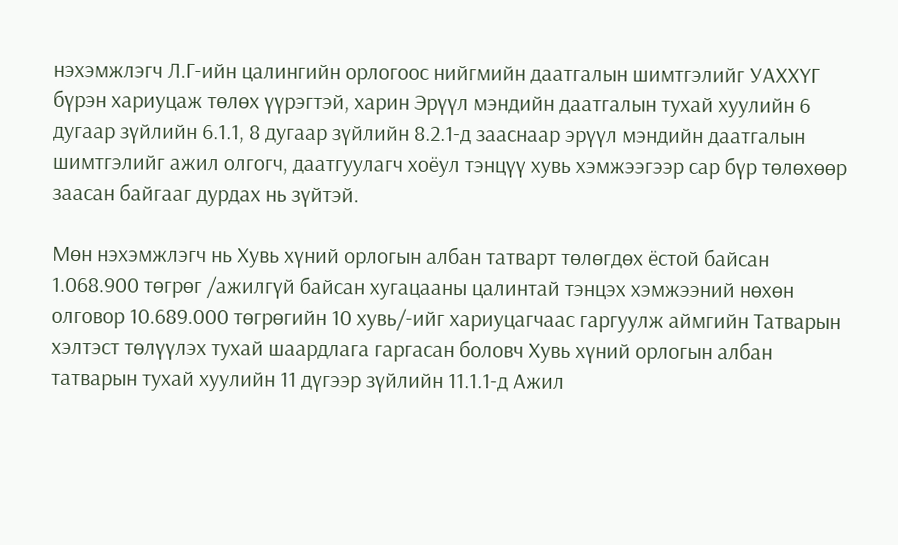нэхэмжлэгч Л.Г-ийн цалингийн орлогоос нийгмийн даатгалын шимтгэлийг УАХХҮГ бүрэн хариуцаж төлөх үүрэгтэй, харин Эрүүл мэндийн даатгалын тухай хуулийн 6 дугаар зүйлийн 6.1.1, 8 дугаар зүйлийн 8.2.1-д зааснаар эрүүл мэндийн даатгалын шимтгэлийг ажил олгогч, даатгуулагч хоёул тэнцүү хувь хэмжээгээр сар бүр төлөхөөр заасан байгааг дурдах нь зүйтэй.

Мөн нэхэмжлэгч нь Хувь хүний орлогын албан татварт төлөгдөх ёстой байсан 1.068.900 төгрөг /ажилгүй байсан хугацааны цалинтай тэнцэх хэмжээний нөхөн олговор 10.689.000 төгрөгийн 10 хувь/-ийг хариуцагчаас гаргуулж аймгийн Татварын хэлтэст төлүүлэх тухай шаардлага гаргасан боловч Хувь хүний орлогын албан татварын тухай хуулийн 11 дүгээр зүйлийн 11.1.1-д Ажил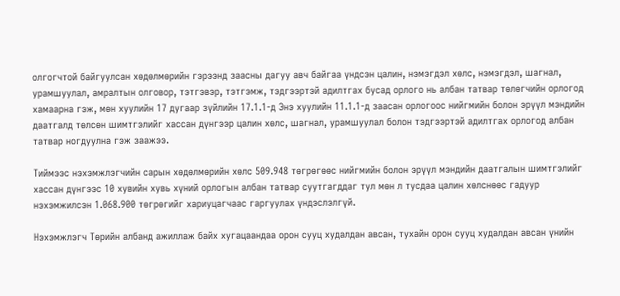олгогчтой байгуулсан хөдөлмөрийн гэрээнд заасны дагуу авч байгаа үндсэн цалин, нэмэгдэл хөлс, нэмэгдэл, шагнал, урамшуулал, амралтын олговор, тэтгэвэр, тэтгэмж, тэдгээртэй адилтгах бусад орлого нь албан татвар төлөгчийн орлогод хамаарна гэж, мөн хуулийн 17 дугаар зүйлийн 17.1.1-д Энэ хуулийн 11.1.1-д заасан орлогоос нийгмийн болон эрүүл мэндийн даатгалд төлсөн шимтгэлийг хассан дүнгээр цалин хөлс, шагнал, урамшуулал болон тэдгээртэй адилтгах орлогод албан татвар ногдуулна гэж заажээ.

Тиймээс нэхэмжлэгчийн сарын хөдөлмөрийн хөлс 509.948 төгрөгөөс нийгмийн болон эрүүл мэндийн даатгалын шимтгэлийг хассан дүнгээс 10 хувийн хувь хүний орлогын албан татвар суутгагддаг тул мөн л тусдаа цалин хөлснөөс гадуур нэхэмжилсэн 1.068.900 төгрөгийг хариуцагчаас гаргуулах үндэслэлгүй.

Нэхэмжлэгч Төрийн албанд ажиллаж байх хугацаандаа орон сууц худалдан авсан, тухайн орон сууц худалдан авсан үнийн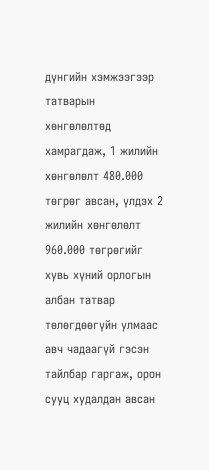дүнгийн хэмжээгээр татварын хөнгөлөлтөд хамрагдаж, 1 жилийн хөнгөлөлт 480.000 төгрөг авсан, үлдэх 2 жилийн хөнгөлөлт 960.000 төгрөгийг хувь хүний орлогын албан татвар төлөгдөөгүйн улмаас авч чадаагүй гэсэн тайлбар гаргаж, орон сууц худалдан авсан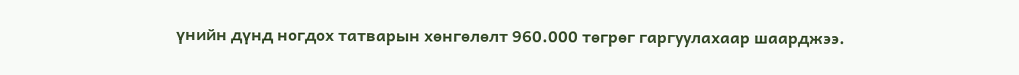үнийн дүнд ногдох татварын хөнгөлөлт 960.000 төгрөг гаргуулахаар шаарджээ.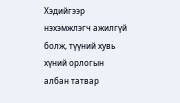Хэдийгээр нэхэмжлэгч ажилгүй болж, түүний хувь хүний орлогын албан татвар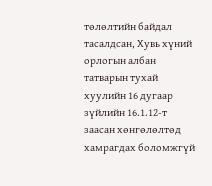төлөлтийн байдал тасалдсан, Хувь хүний орлогын албан татварын тухай хуулийн 16 дугаар зүйлийн 16.1.12-т заасан хөнгөлөлтөд хамрагдах боломжгүй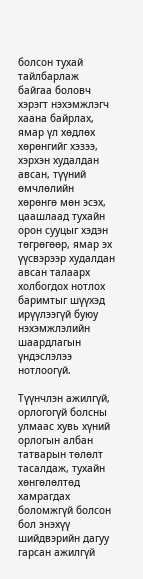болсон тухай тайлбарлаж байгаа боловч хэрэгт нэхэмжлэгч хаана байрлах, ямар үл хөдлөх хөрөнгийг хэзээ, хэрхэн худалдан авсан, түүний өмчлөлийн хөрөнгө мөн эсэх, цаашлаад тухайн орон сууцыг хэдэн төгрөгөөр, ямар эх үүсвэрээр худалдан авсан талаарх холбогдох нотлох баримтыг шүүхэд ирүүлээгүй буюу нэхэмжлэлийн шаардлагын үндэслэлээ нотлоогүй.

Түүнчлэн ажилгүй, орлогогүй болсны улмаас хувь хүний орлогын албан татварын төлөлт тасалдаж, тухайн хөнгөлөлтөд хамрагдах боломжгүй болсон бол энэхүү шийдвэрийн дагуу гарсан ажилгүй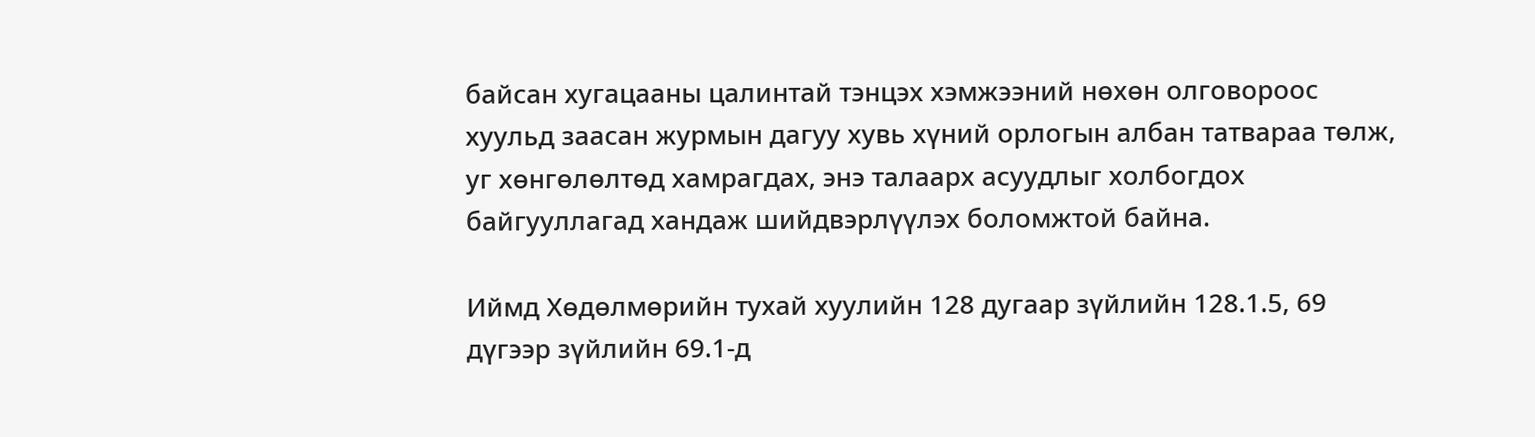байсан хугацааны цалинтай тэнцэх хэмжээний нөхөн олговороос хуульд заасан журмын дагуу хувь хүний орлогын албан татвараа төлж, уг хөнгөлөлтөд хамрагдах, энэ талаарх асуудлыг холбогдох байгууллагад хандаж шийдвэрлүүлэх боломжтой байна.

Иймд Хөдөлмөрийн тухай хуулийн 128 дугаар зүйлийн 128.1.5, 69 дүгээр зүйлийн 69.1-д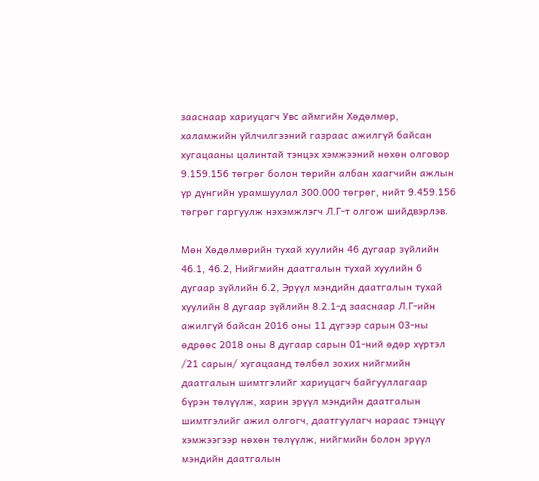зааснаар хариуцагч Увс аймгийн Хөдөлмөр, халамжийн үйлчилгээний газраас ажилгүй байсан хугацааны цалинтай тэнцэх хэмжээний нөхөн олговор 9.159.156 төгрөг болон төрийн албан хаагчийн ажлын үр дүнгийн урамшуулал 300.000 төгрөг, нийт 9.459.156 төгрөг гаргуулж нэхэмжлэгч Л.Г-т олгож шийдвэрлэв.

Мөн Хөдөлмөрийн тухай хуулийн 46 дугаар зүйлийн 46.1, 46.2, Нийгмийн даатгалын тухай хуулийн 6 дугаар зүйлийн 6.2, Эрүүл мэндийн даатгалын тухай хуулийн 8 дугаар зүйлийн 8.2.1-д зааснаар Л.Г-ийн ажилгүй байсан 2016 оны 11 дүгээр сарын 03-ны өдрөөс 2018 оны 8 дугаар сарын 01-ний өдөр хүртэл /21 сарын/ хугацаанд төлбөл зохих нийгмийн даатгалын шимтгэлийг хариуцагч байгууллагаар бүрэн төлүүлж, харин эрүүл мэндийн даатгалын шимтгэлийг ажил олгогч, даатгуулагч нараас тэнцүү хэмжээгээр нөхөн төлүүлж, нийгмийн болон эрүүл мэндийн даатгалын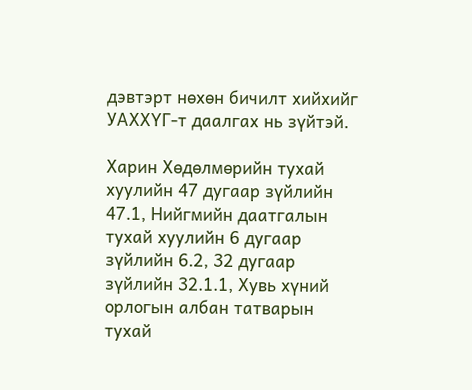дэвтэрт нөхөн бичилт хийхийг УАХХҮГ-т даалгах нь зүйтэй.

Харин Хөдөлмөрийн тухай хуулийн 47 дугаар зүйлийн 47.1, Нийгмийн даатгалын тухай хуулийн 6 дугаар зүйлийн 6.2, 32 дугаар зүйлийн 32.1.1, Хувь хүний орлогын албан татварын тухай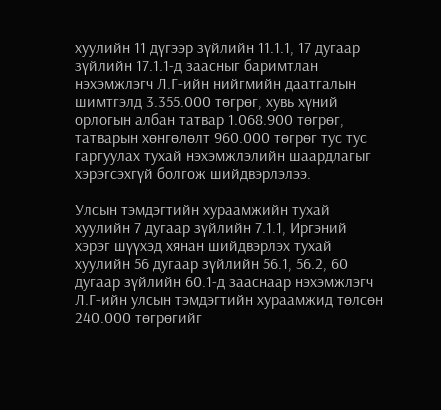хуулийн 11 дүгээр зүйлийн 11.1.1, 17 дугаар зүйлийн 17.1.1-д заасныг баримтлан нэхэмжлэгч Л.Г-ийн нийгмийн даатгалын шимтгэлд 3.355.000 төгрөг, хувь хүний орлогын албан татвар 1.068.900 төгрөг, татварын хөнгөлөлт 960.000 төгрөг тус тус гаргуулах тухай нэхэмжлэлийн шаардлагыг хэрэгсэхгүй болгож шийдвэрлэлээ.

Улсын тэмдэгтийн хураамжийн тухай хуулийн 7 дугаар зүйлийн 7.1.1, Иргэний хэрэг шүүхэд хянан шийдвэрлэх тухай хуулийн 56 дугаар зүйлийн 56.1, 56.2, 60 дугаар зүйлийн 60.1-д зааснаар нэхэмжлэгч Л.Г-ийн улсын тэмдэгтийн хураамжид төлсөн 240.000 төгрөгийг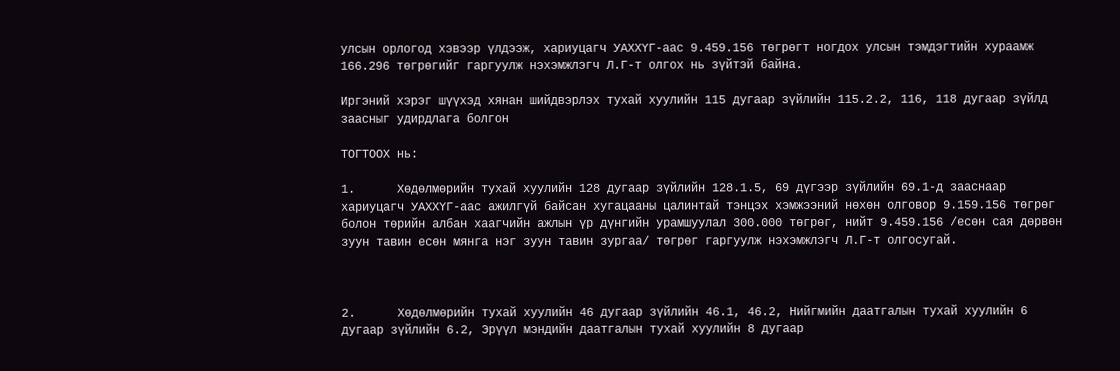улсын орлогод хэвээр үлдээж, хариуцагч УАХХҮГ-аас 9.459.156 төгрөгт ногдох улсын тэмдэгтийн хураамж 166.296 төгрөгийг гаргуулж нэхэмжлэгч Л.Г-т олгох нь зүйтэй байна.

Иргэний хэрэг шүүхэд хянан шийдвэрлэх тухай хуулийн 115 дугаар зүйлийн 115.2.2, 116, 118 дугаар зүйлд заасныг удирдлага болгон

ТОГТООХ нь:

1.      Хөдөлмөрийн тухай хуулийн 128 дугаар зүйлийн 128.1.5, 69 дүгээр зүйлийн 69.1-д зааснаар хариуцагч УАХХҮГ-аас ажилгүй байсан хугацааны цалинтай тэнцэх хэмжээний нөхөн олговор 9.159.156 төгрөг болон төрийн албан хаагчийн ажлын үр дүнгийн урамшуулал 300.000 төгрөг, нийт 9.459.156 /есөн сая дөрвөн зуун тавин есөн мянга нэг зуун тавин зургаа/ төгрөг гаргуулж нэхэмжлэгч Л.Г-т олгосугай.



2.      Хөдөлмөрийн тухай хуулийн 46 дугаар зүйлийн 46.1, 46.2, Нийгмийн даатгалын тухай хуулийн 6 дугаар зүйлийн 6.2, Эрүүл мэндийн даатгалын тухай хуулийн 8 дугаар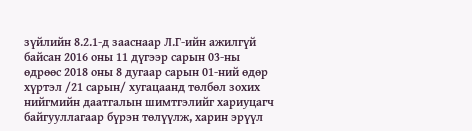зүйлийн 8.2.1-д зааснаар Л.Г-ийн ажилгүй байсан 2016 оны 11 дүгээр сарын 03-ны өдрөөс 2018 оны 8 дугаар сарын 01-ний өдөр хүртэл /21 сарын/ хугацаанд төлбөл зохих нийгмийн даатгалын шимтгэлийг хариуцагч байгууллагаар бүрэн төлүүлж, харин эрүүл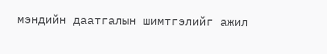мэндийн даатгалын шимтгэлийг ажил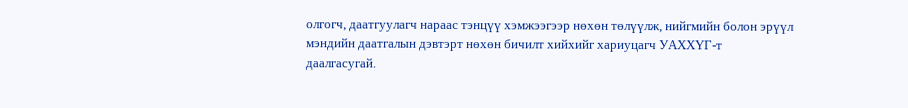олгогч, даатгуулагч нараас тэнцүү хэмжээгээр нөхөн төлүүлж, нийгмийн болон эрүүл мэндийн даатгалын дэвтэрт нөхөн бичилт хийхийг хариуцагч УАХХҮГ-т даалгасугай.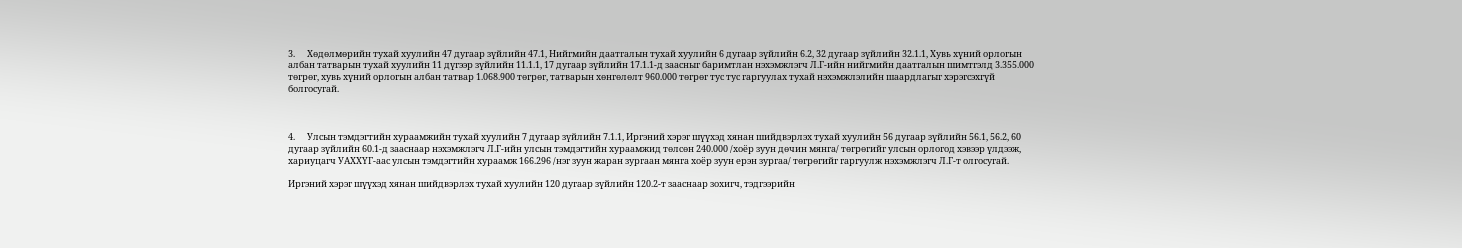3.      Хөдөлмөрийн тухай хуулийн 47 дугаар зүйлийн 47.1, Нийгмийн даатгалын тухай хуулийн 6 дугаар зүйлийн 6.2, 32 дугаар зүйлийн 32.1.1, Хувь хүний орлогын албан татварын тухай хуулийн 11 дүгээр зүйлийн 11.1.1, 17 дугаар зүйлийн 17.1.1-д заасныг баримтлан нэхэмжлэгч Л.Г-ийн нийгмийн даатгалын шимтгэлд 3.355.000 төгрөг, хувь хүний орлогын албан татвар 1.068.900 төгрөг, татварын хөнгөлөлт 960.000 төгрөг тус тус гаргуулах тухай нэхэмжлэлийн шаардлагыг хэрэгсэхгүй болгосугай.



4.      Улсын тэмдэгтийн хураамжийн тухай хуулийн 7 дугаар зүйлийн 7.1.1, Иргэний хэрэг шүүхэд хянан шийдвэрлэх тухай хуулийн 56 дугаар зүйлийн 56.1, 56.2, 60 дугаар зүйлийн 60.1-д зааснаар нэхэмжлэгч Л.Г-ийн улсын тэмдэгтийн хураамжид төлсөн 240.000 /хоёр зуун дөчин мянга/ төгрөгийг улсын орлогод хэвээр үлдээж, хариуцагч УАХХҮГ-аас улсын тэмдэгтийн хураамж 166.296 /нэг зуун жаран зургаан мянга хоёр зуун ерэн зургаа/ төгрөгийг гаргуулж нэхэмжлэгч Л.Г-т олгосугай.

Иргэний хэрэг шүүхэд хянан шийдвэрлэх тухай хуулийн 120 дугаар зүйлийн 120.2-т зааснаар зохигч, тэдгээрийн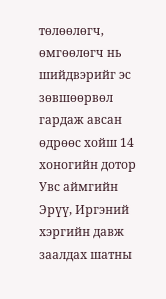төлөөлөгч, өмгөөлөгч нь шийдвэрийг эс зөвшөөрвөл гардаж авсан өдрөөс хойш 14 хоногийн дотор Увс аймгийн Эрүү, Иргэний хэргийн давж заалдах шатны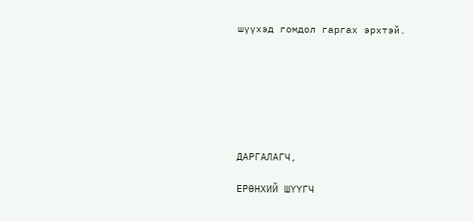шүүхэд гомдол гаргах эрхтэй.







ДАРГАЛАГЧ,

ЕРӨНХИЙ ШҮҮГЧ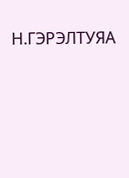Н.ГЭРЭЛТУЯА